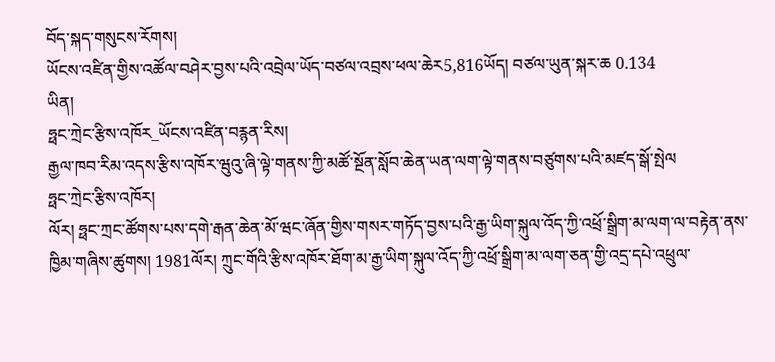བོད་སྐད་གསུངས་རོགས།
ཡོངས་འཛིན་གྱིས་འཚོལ་བཤེར་བྱས་པའི་འབྲེལ་ཡོད་བཙལ་འབྲས་ཕལ་ཆེར5,816ཡོད། བཙལ་ཡུན་སྐར་ཆ 0.134
ཡིན།
ཧྥང་ཀྲེང་རྩིས་འཁོར_ཡོངས་འཛིན་བརྙན་རིས།
རྒྱལ་ཁབ་རིམ་འདས་རྩིས་འཁོར་ཝུའུ་ཞི་ལྟེ་གནས་ཀྱི་མཚོ་སྔོན་སློབ་ཆེན་ཡན་ལག་ལྟེ་གནས་བཙུགས་པའི་མཛད་སྒོ་སྤེལ
ཧྥང་ཀྲེང་རྩིས་འཁོར།
ལོར། ཧྥང་ཀྲང་ཚོགས་པས་དགེ་རྒན་ཆེན་མོ་ཝང་ཞོན་གྱིས་གསར་གཏོད་བྱས་པའི་རྒྱ་ཡིག་སྐུལ་འོད་ཀྱི་འཕྲོ་སྒྲིག་མ་ལག་ལ་བརྟེན་ནས་ཁྱིམ་གཞིས་ཚུགས། 1981ལོར། ཀྲུང་གོའི་རྩིས་འཁོར་ཐོག་མ་རྒྱ་ཡིག་སྐུལ་འོད་ཀྱི་འཕྲོ་སྒྲིག་མ་ལག་ཅན་གྱི་འདྲ་དཔེ་འཕྲུལ་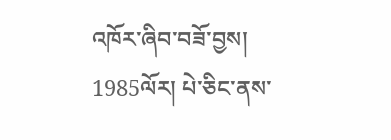འཁོར་ཞིབ་བཟོ་བྱས། 1985ལོར། པེ་ཅིང་ནས་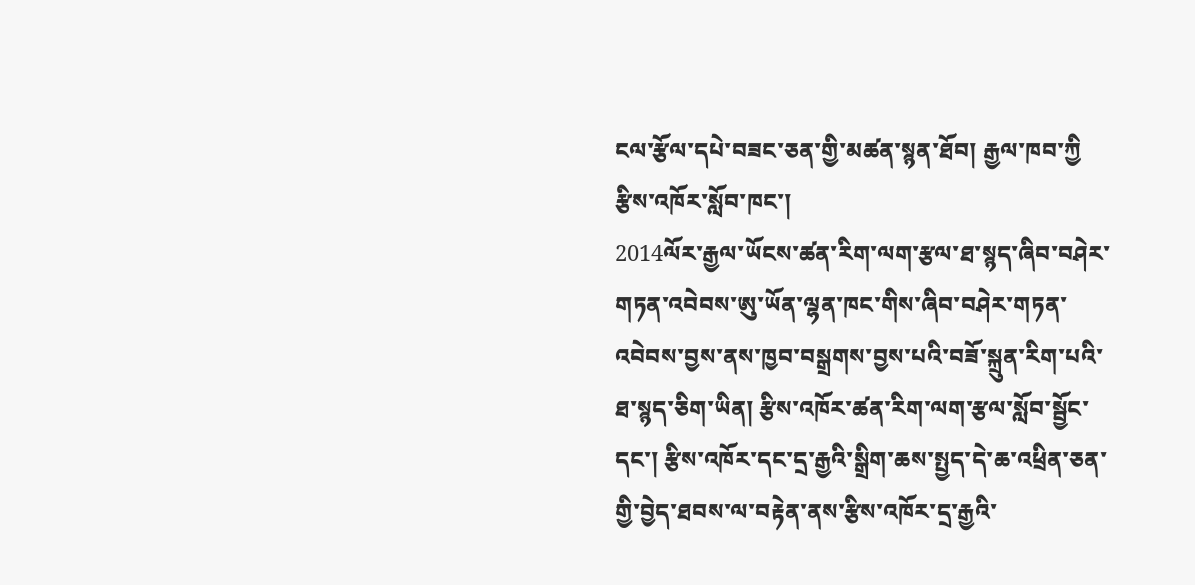ངལ་རྩོལ་དཔེ་བཟང་ཅན་གྱི་མཚན་སྙན་ཐོབ། རྒྱལ་ཁབ་ཀྱི
རྩིས་འཁོར་སློབ་ཁང་།
2014ལོར་རྒྱལ་ཡོངས་ཚན་རིག་ལག་རྩལ་ཐ་སྙད་ཞིབ་བཤེར་གཏན་འབེབས་ཨུ་ཡོན་ལྷན་ཁང་གིས་ཞིབ་བཤེར་གཏན་འབེབས་བྱས་ནས་ཁྱབ་བསྒྲགས་བྱས་པའི་བཟོ་སྐྲུན་རིག་པའི་ཐ་སྙད་ཅིག་ཡིན། རྩིས་འཁོར་ཚན་རིག་ལག་རྩལ་སློབ་སྦྱོང་དང་། རྩིས་འཁོར་དང་དྲ་རྒྱའི་སྒྲིག་ཆས་སྤྱད་དེ་ཆ་འཕྲིན་ཅན་གྱི་བྱེད་ཐབས་ལ་བརྟེན་ནས་རྩིས་འཁོར་དྲ་རྒྱའི་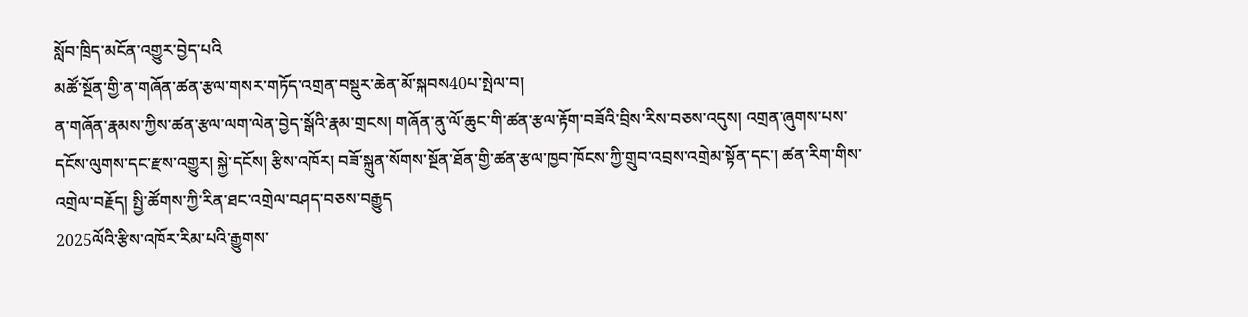སློབ་ཁྲིད་མངོན་འགྱུར་བྱེད་པའི
མཚོ་སྔོན་གྱི་ན་གཞོན་ཚན་རྩལ་གསར་གཏོད་འགྲན་བསྡུར་ཆེན་མོ་སྐབས40པ་སྤེལ་བ།
ན་གཞོན་རྣམས་ཀྱིས་ཚན་རྩལ་ལག་ལེན་བྱེད་སྒོའི་རྣམ་གྲངས། གཞོན་ནུ་ལོ་ཆུང་གི་ཚན་རྩལ་རྟོག་བཟོའི་བྲིས་རིས་བཅས་འདུས། འགྲན་ཞུགས་པས་དངོས་ལུགས་དང་རྫས་འགྱུར། སྐྱེ་དངོས། རྩིས་འཁོར། བཟོ་སྐྲུན་སོགས་སྔོན་ཐོན་གྱི་ཚན་རྩལ་ཁྱབ་ཁོངས་ཀྱི་གྲུབ་འབྲས་འགྲེམ་སྟོན་དང་། ཚན་རིག་གིས་འགྲེལ་བརྗོད། སྤྱི་ཚོགས་ཀྱི་རིན་ཐང་འགྲེལ་བཤད་བཅས་བརྒྱུད
2025ལོའི་རྩིས་འཁོར་རིམ་པའི་རྒྱུགས་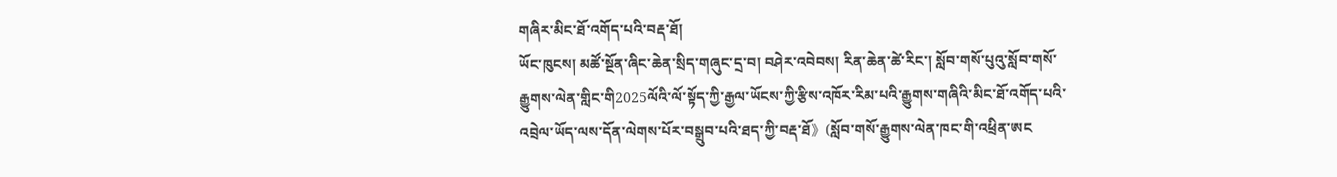གཞིར་མིང་ཐོ་འགོད་པའི་བརྡ་ཐོ།
ཡོང་ཁུངས། མཚོ་སྔོན་ཞིང་ཆེན་སྲིད་གཞུང་དྲ་བ། བཤེར་འབེབས། རིན་ཆེན་ཚེ་རིང་། སློབ་གསོ་པུའུ་སློབ་གསོ་རྒྱུགས་ལེན་གླིང་གི2025ལོའི་ལོ་སྟོད་ཀྱི་རྒྱལ་ཡོངས་ཀྱི་རྩིས་འཁོར་རིམ་པའི་རྒྱུགས་གཞིའི་མིང་ཐོ་འགོད་པའི་འབྲེལ་ཡོད་ལས་དོན་ལེགས་པོར་བསྒྲུབ་པའི་ཐད་ཀྱི་བརྡ་ཐོ》(སློབ་གསོ་རྒྱུགས་ལེན་ཁང་གི་འཕྲིན་ཨང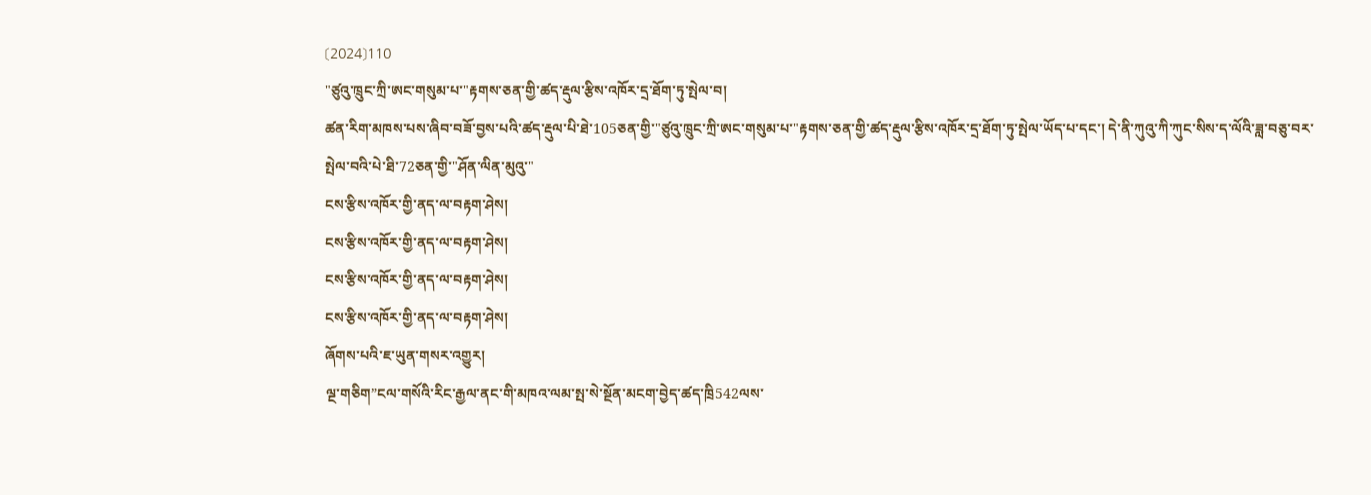〔2024〕110
"ཙུའུ་ཁྲུང་ཀྲི་ཨང་གསུམ་པ་"རྟགས་ཅན་གྱི་ཚད་རྡུལ་རྩིས་འཁོར་དྲ་ཐོག་ཏུ་སྤེལ་བ།
ཚན་རིག་མཁས་པས་ཞིབ་བཟོ་བྱས་པའི་ཚད་རྡུལ་པི་ཐེ་105ཅན་གྱི་"ཙུའུ་ཁྲུང་ཀྲི་ཨང་གསུམ་པ་"རྟགས་ཅན་གྱི་ཚད་རྡུལ་རྩིས་འཁོར་དྲ་ཐོག་ཏུ་སྤེལ་ཡོད་པ་དང་། དེ་ནི་ཀུའུ་ཀི་ཀུང་སིས་ད་ལོའི་ཟླ་བཅུ་བར་སྤེལ་བའི་པེ་ཐི་72ཅན་གྱི་"ཤོན་ལིན་མུའུ་"
ངས་རྩིས་འཁོར་གྱི་ནད་ལ་བརྟག་ཤེས།
ངས་རྩིས་འཁོར་གྱི་ནད་ལ་བརྟག་ཤེས།
ངས་རྩིས་འཁོར་གྱི་ནད་ལ་བརྟག་ཤེས།
ངས་རྩིས་འཁོར་གྱི་ནད་ལ་བརྟག་ཤེས།
ཞོགས་པའི་ཇ་ཡུན་གསར་འགྱུར།
ལྔ་གཅིག”ངལ་གསོའི་རིང་རྒྱལ་ནང་གི་མཁའ་ལམ་སྤ་སེ་སྔོན་མངག་བྱེད་ཚད་ཁྲི542ལས་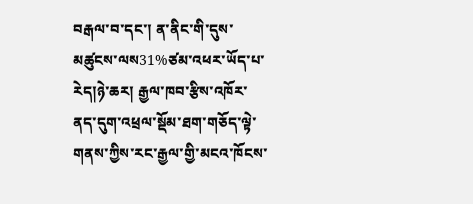བརྒལ་བ་དང་། ན་ནིང་གི་དུས་མཚུངས་ལས31%ཙམ་འཕར་ཡོད་པ་རེད།ཉེ་ཆར། རྒྱལ་ཁབ་རྩིས་འཁོར་ནད་དུག་འཕྲལ་སྡོམ་ཐག་གཅོད་ལྟེ་གནས་ཀྱིས་རང་རྒྱལ་གྱི་མངའ་ཁོངས་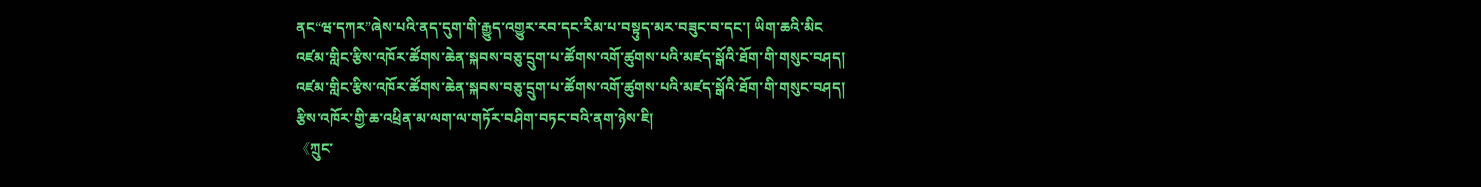ནང“ཝ་དཀར”ཞེས་པའི་ནད་དུག་གི་རྒྱུད་འགྱུར་རབ་དང་རིམ་པ་བསྟུད་མར་བཟུང་བ་དང་། ཡིག་ཆའི་མིང
འཛམ་གླིང་རྩིས་འཁོར་ཚོགས་ཆེན་སྐབས་བཅུ་དྲུག་པ་ཚོགས་འགོ་ཚུགས་པའི་མཛད་སྒོའི་ཐོག་གི་གསུང་བཤད།
འཛམ་གླིང་རྩིས་འཁོར་ཚོགས་ཆེན་སྐབས་བཅུ་དྲུག་པ་ཚོགས་འགོ་ཚུགས་པའི་མཛད་སྒོའི་ཐོག་གི་གསུང་བཤད།
རྩིས་འཁོར་གྱི་ཆ་འཕྲིན་མ་ལག་ལ་གཏོར་བཤིག་བཏང་བའི་ནག་ཉེས་ཇི།
《ཀྲུང་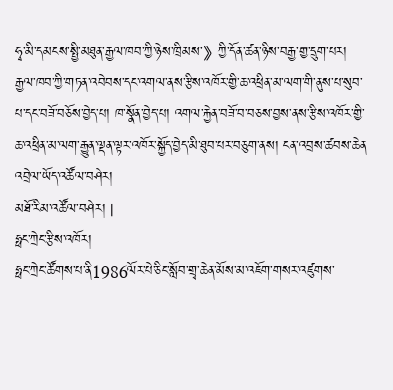ཧྭ་མི་དམངས་སྤྱི་མཐུན་རྒྱལ་ཁབ་ཀྱི་ཉེས་ཁྲིམས་》ཀྱི་དོན་ཚན་ཉིས་བརྒྱ་གྱ་དྲུག་པར། རྒྱལ་ཁབ་ཀྱི་གཏན་འབེབས་དང་འགལ་ནས་རྩིས་འཁོར་གྱི་ཆ་འཕྲིན་མ་ལག་གི་ནུས་པ་སུབ་པ་དང་བཟོ་བཅོས་བྱེད་པ། ཁ་སྣོན་བྱེད་པ། འགལ་རྐྱེན་བཟོ་བ་བཅས་བྱས་ནས་རྩིས་འཁོར་གྱི་ཆ་འཕྲིན་མ་ལག་རྒྱུན་ལྡན་ལྟར་འཁོར་སྐྱོད་བྱེད་མི་ཐུབ་པར་བཅུག་ནས། ངན་འབྲས་ཚབས་ཆེན
འབྲེལ་ཡོད་འཚོལ་བཤེར།
མཐོ་རིམ་འཚོལ་བཤེར། |
ཧྥང་ཀྲེང་རྩིས་འཁོར།
ཧྥང་ཀྲེང་ཚོགས་པ་ནི1986ལོར་པེ་ཅིང་སློབ་གྲྭ་ཆེན་མོས་མ་འཇོག་གསར་འཛུགས་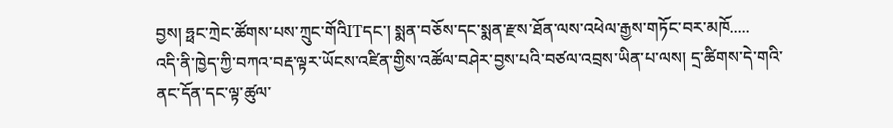བྱས། ཧྥང་ཀྲེང་ཚོགས་པས་ཀྲུང་གོའིITདང་། སྨན་བཅོས་དང་སྨན་རྫས་ཐོན་ལས་འཕེལ་རྒྱས་གཏོང་བར་མཁོ.....
འདི་ནི་ཁྱེད་ཀྱི་བཀའ་བརྡ་ལྟར་ཡོངས་འཛིན་གྱིས་འཚོལ་བཤེར་བྱས་པའི་བཙལ་འབྲས་ཡིན་པ་ལས། དྲ་ཚིགས་དེ་གའི་ནང་དོན་དང་ལྟ་ཚུལ་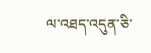ལ་འཐད་འདུན་ཅི་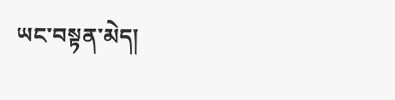ཡང་བསྟན་མེད།